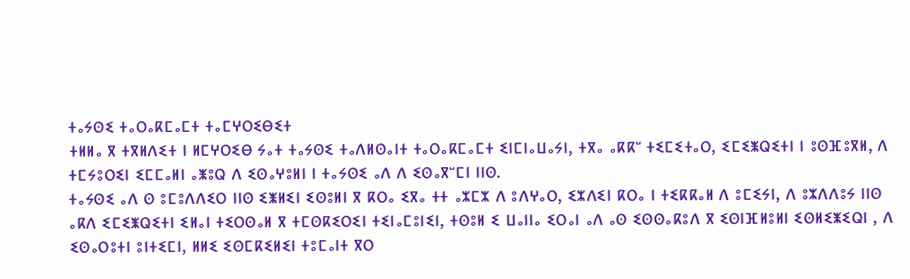ⵜⴰⵢⵙⵉ ⵜⴰⵔⴰⴽⵎⴰⵎⵜ ⵜⴰⵎⵖⵔⵉⴱⵉⵜ
ⵜⵍⵍⴰ ⴳ ⵜⴳⵍⴷⵉⵜ ⵏ ⵍⵎⵖⵔⵉⴱ ⵢⴰⵜ ⵜⴰⵢⵙⵉ ⵜⴰⴷⵍⵙⴰⵏⵜ ⵜⴰⵔⴰⴽⵎⴰⵎⵜ ⵉⵏⵎⵏⴰⵡⴰⵢⵏ, ⵜⴳⴰ ⴰⴽⴽⵯ ⵜⵉⵎⵉⵜⴰⵔ, ⵉⵎⵉⵥⵕⵉⵜⵏ ⵏ ⵓⵙⴼⵓⴳⵍ, ⴷ ⵜⵎⵢⵓⵔⵉⵏ ⵉⵎⵎⴰⵍⵏ ⴰⵥⵓⵕ ⴷ ⵉⵙⴰⵖⵓⵍⵏ ⵏ ⵜⴰⵢⵙⵉ ⴰⴷ ⴷ ⵉⵙⴰⴳⵯⵎⵏ ⵏⵏⵙ.
ⵜⴰⵢⵙⵉ ⴰⴷ ⵙ ⵓⵎⵓⴷⴷⵉⵔ ⵏⵏⵙ ⵉⵥⵍⵉⵏ ⵉⵙⵓⵍⵏ ⴳ ⴽⵔⴰ ⵉⴳⴰ ⵜⵜ ⴰⵣⵎⵣ ⴷ ⵓⴷⵖⴰⵔ, ⵉⵣⴷⵉⵏ ⴽⵔⴰ ⵏ ⵜⵉⴽⴽⴰⵍ ⴷ ⵓⵎⵉⵢⵏ, ⴷ ⵓⵣⴷⴷⵓⵢ ⵏⵏⵙ ⴰⴽⴷ ⵉⵎⵉⵥⵕⵉⵜⵏ ⵉⵍⴰⵏ ⵜⵉⵔⵙⴰⵍ ⴳ ⵜⵎⵙⴽⵉⵔⵉⵏ ⵜⵉⵏⴰⵎⵓⵏⵉⵏ, ⵜⵙⵓⵍ ⵉ ⵡⴰⵏⵏⴰ ⵉⵔⴰⵏ ⴰⴷ ⴰⵙ ⵉⵙⵙⴰⴽⵓⴷ ⴳ ⵉⵙⵏⴼⵍⵓⵍⵏ ⵉⵙⵍⵉⵥⵉⵕⵏ , ⴷ ⵉⵙⴰⵔⵓⵜⵏ ⵓⵏⵜⵉⵎⵏ, ⵍⵍⵉ ⵉⵙⵎⴽⵉⵍⵉⵏ ⵜⵓⵎⴰⵏⵜ ⴳⵔ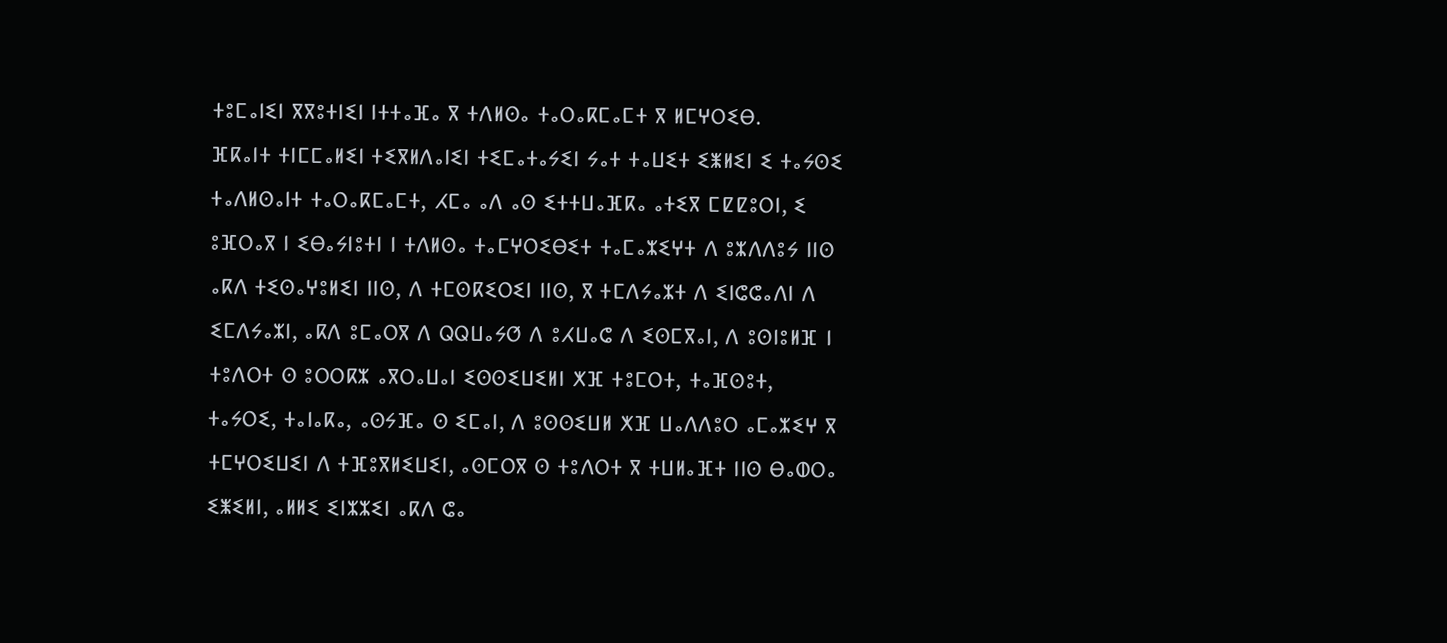ⵜⵓⵎⴰⵏⵉⵏ ⴳⴳⵓⵜⵏⵉⵏ ⵏⵜⵜⴰⴼⴰ ⴳ ⵜⴷⵍⵙⴰ ⵜⴰⵔⴰⴽⵎⴰⵎⵜ ⴳ ⵍⵎⵖⵔⵉⴱ.
ⴼⴽⴰⵏⵜ ⵜⵏⵎⵎⴰⵍⵉⵏ ⵜⵉⴳⵍⴷⴰⵏⵉⵏ ⵜⵉⵎⴰⵜⴰⵢⵉⵏ ⵢⴰⵜ ⵜⴰⵡⵉⵜ ⵉⵥⵍⵉⵏ ⵉ ⵜⴰⵢⵙⵉ ⵜⴰⴷⵍⵙⴰⵏⵜ ⵜⴰⵔⴰⴽⵎⴰⵎⵜ, ⵃⵎⴰ ⴰⴷ ⴰⵙ ⵉⵜⵜⵡⴰⴼⴽⴰ ⴰⵜⵉⴳ ⵎⵇⵇⵓⵔⵏ, ⵉ ⵓⴼⵔⴰⴳ ⵏ ⵉⴱⴰⵢⵏⵓⵜⵏ ⵏ ⵜⴷⵍⵙⴰ ⵜⴰⵎⵖⵔⵉⴱⵉⵜ ⵜⴰⵎⴰⵣⵉⵖⵜ ⴷ ⵓⵣⴷⴷⵓⵢ ⵏⵏⵙ ⴰⴽⴷ ⵜⵉⵙⴰⵖⵓⵍⵉⵏ ⵏⵏⵙ, ⴷ ⵜⵎⵙⴽⵉⵔⵉⵏ ⵏⵏⵙ, ⴳ ⵜⵎⴷⵢⴰⵣⵜ ⴷ ⵉⵏⵛⵛⴰⴷⵏ ⴷ ⵉⵎⴷⵢⴰⵣⵏ, ⴰⴽⴷ ⵓⵎⴰⵔⴳ ⴷ ⵕⵕⵡⴰⵢⵚ ⴷ ⵓⵃⵡⴰⵛ ⴷ ⵉⵙⵎⴳⴰⵏ, ⴷ ⵓⵙⵏⵓⵍⴼ ⵏ ⵜⵓⴷⵔⵜ ⵙ ⵓⵔⵔⴽⵣ ⴰⴳⵔⴰⵡⴰⵏ ⵉⵙⵙⵉⵡⵉⵍⵏ ⵅⴼ ⵜⵓⵎⵔⵜ, ⵜⴰⴼⵙⵓⵜ, ⵜⴰⵢⵔⵉ, ⵜⴰⵏⴰⴽⴰ, ⴰⵙⵢⴼⴰ ⵙ ⵉⵎⴰⵏ, ⴷ ⵓⵙⵙⵉⵡⵍ ⵅⴼ ⵡⴰⴷⴷⵓⵔ ⴰⵎⴰⵣⵉⵖ ⴳ ⵜⵎⵖⵔⵉⵡⵉⵏ ⴷ ⵜⴼⵓⴳⵍⵉⵡⵉⵏ, ⴰⵙⵎⵔⴳ ⵙ ⵜⵓⴷⵔⵜ ⴳ ⵜⵡⵍⴰⴼⵜ ⵏⵏⵙ ⴱⴰⵀⵔⴰ ⵉⵥⵉⵍⵏ, ⴰⵍⵍⵉ ⵉⵏⵣⵣⵉⵏ ⴰⴽⴷ ⵛⴰ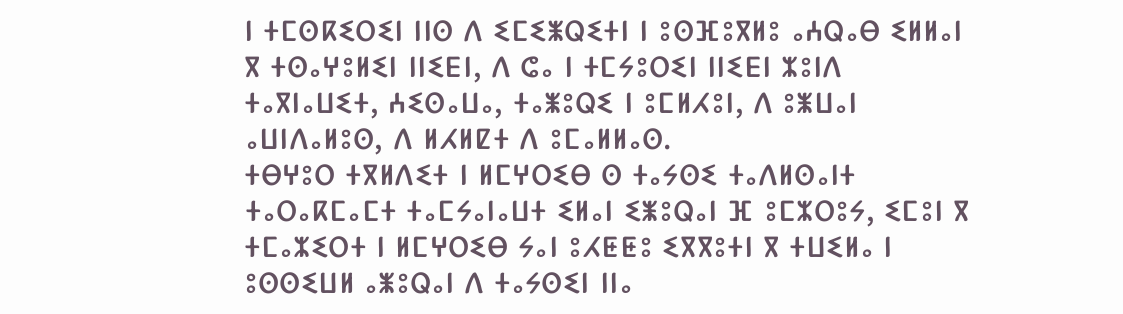ⵏ ⵜⵎⵙⴽⵉⵔⵉⵏ ⵏⵏⵙ ⴷ ⵉⵎⵉⵥⵕⵉⵜⵏ ⵏ ⵓⵙⴼⵓⴳⵍⵓ ⴰⵄⵕⴰⴱ ⵉⵍⵍⴰⵏ ⴳ ⵜⵙⴰⵖⵓⵍⵉⵏ ⵏⵏⵉⴹⵏ, ⴷ ⵛⴰ ⵏ ⵜⵎⵢⵓⵔⵉⵏ ⵏⵏⵉⴹⵏ ⵣⵓⵏⴷ ⵜⴰⴳⵏⴰⵡⵉⵜ, ⵄⵉⵙⴰⵡⴰ, ⵜⴰⵥⵓⵕⵉ ⵏ ⵓⵎⵍⵃⵓⵏ, ⴷ ⵓⵥⵡⴰⵏ ⴰⵡⵏⴷⴰⵍⵓⵙ, ⴷ ⵍⵃⵍⵇⵜ ⴷ ⵓⵎⴰⵍⵍⴰⵙ.
ⵜⴱⵖⵓⵔ ⵜⴳⵍⴷⵉⵜ ⵏ ⵍⵎⵖⵔⵉⴱ ⵙ ⵜⴰⵢⵙⵉ ⵜⴰⴷⵍⵙⴰⵏⵜ ⵜⴰⵔⴰⴽⵎⴰⵎⵜ ⵜⴰⵎⵢⴰⵏⴰⵡⵜ ⵉⵍⴰⵏ ⵉⵥⵓⵕⴰⵏ ⴼ ⵓⵎⵣⵔⵓⵢ, ⵉⵎⵓⵏ ⴳ ⵜⵎⴰⵣⵉⵔⵜ ⵏ ⵍⵎⵖⵔⵉⴱ ⵢⴰⵏ ⵓⵃⵟⵟⵓ ⵉⴳⴳⵓⵜⵏ ⴳ ⵜⵡⵉⵍⴰ ⵏ ⵓⵙⵙⵉⵡⵍ ⴰⵥⵓⵕⴰⵏ ⴷ ⵜⴰⵢⵙⵉⵏ ⵏⵏⴰ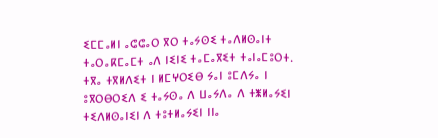ⵉⵎⵎⴰⵍⵏ ⴰⵛⵛⴰⵔ ⴳⵔ ⵜⴰⵢⵙⵉ ⵜⴰⴷⵍⵙⴰⵏⵜ ⵜⴰⵔⴰⴽⵎⴰⵎⵜ ⴰⴷ ⵏⵉⵏⵉ ⵜⴰⵎⴰⴳⵉⵜ ⵜⴰⵏⴰⵎⵓⵔⵜ.
ⵜⴳⴰ ⵜⴳⵍⴷⵉⵜ ⵏ ⵍⵎⵖⵔⵉⴱ ⵢⴰⵏ ⵓⵎⴷⵢⴰ ⵏ ⵓⴳⵔⴱⵔⵉⴷ ⵉ ⵜⴰⵢⵙⴰ ⴷ ⵡⴰⵢⴷⴰ ⴷ ⵜⵥⵍⴰⵢⵉⵏ ⵜⵉⴷⵍⵙⴰⵏⵉⵏ ⴷ ⵜⵓⵜⵍⴰⵢⵉⵏ ⵏⵏⴰ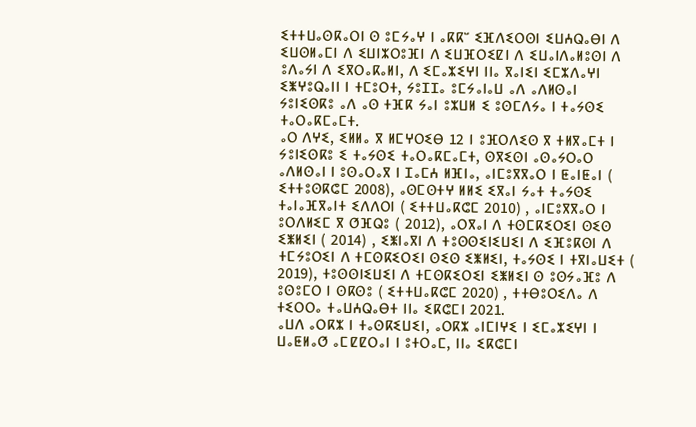ⵉⵜⵜⵡⴰⵙⴽⴰⵔⵏ ⵙ ⵓⵎⵢⴰⵖ ⵏ ⴰⴽⴽⵯ ⵉⴼⴷⵉⵔⵙⵏ ⵉⵡⵄⵕⴰⴱⵏ ⴷ ⵉⵡⵙⵍⴰⵎⵏ ⴷ ⵉⵡⵏⵣⵔⵓⴼⵏ ⴷ ⵉⵡⴼⵔⵉⵇⵏ ⴷ ⵉⵡⴰⵏⴷⴰⵍⵓⵙⵏ ⴷ ⵓⴷⴰⵢⵏ ⴷ ⵉⴳⵔⴰⴽⴰⵍⵏ, ⴷ ⵉⵎⴰⵣⵉⵖⵏ ⵏⵏⴰ ⴳⴰⵏⵉⵏ ⵉⵎⵣⴷⴰⵖⵏ ⵉⵥⵖⵓⵕⴰⵏⵏ ⵏ ⵜⵎⵓⵔⵜ, ⵢⵓⵊⵊⴰ ⵓⵎⵢⴰⵏⴰⵡ ⴰⴷ ⴰⴷⵍⵙⴰⵏ ⵢⵓⵏⵉⵙⴽⵓ ⴰⴷ ⴰⵙ ⵜⴼⴽ ⵢⴰⵏ ⵓⵣⵡⵍ ⵉ ⵓⵙⵎⴷⵢⴰ ⵏ ⵜⴰⵢⵙⵉ ⵜⴰⵔⴰⴽⵎⴰⵎⵜ.
ⴰⵔ ⴷⵖⵉ, ⵉⵍⵍⴰ ⴳ ⵍⵎⵖⵔⵉⴱ 12 ⵏ ⵓⴼⵔⴷⵉⵙ ⴳ ⵜⵍⴳⴰⵎⵜ ⵏ ⵢⵓⵏⵉⵙⴽⵓ ⵉ ⵜⴰⵢⵙⵉ ⵜⴰⵔⴰⴽⵎⴰⵎⵜ, ⵙⴳⵉⵙⵏ ⴰⵙⴰⵢⵔⴰⵔ ⴰⴷⵍⵙⴰⵏ ⵏ ⵓⵙⴰⵔⴰⴳ ⵏ ⵊⴰⵎⵄ ⵍⴼⵏⴰ, ⴰⵏⵎⵓⴳⴳⴰⵔ ⵏ ⵟⴰⵏⵟⴰⵏ ( ⵉⵜⵜⵓⵙⴽⵛⵎ 2008), ⴰⵙⵎⵙⵜⵖ ⵍⵍⵉ ⵉⴳⴰⵏ ⵢⴰⵜ ⵜⴰⵢⵙⵉ ⵜⴰⵏⴰⴼⴳⴰⵏⵜ ⵉⴷⴷⵔⵏ ( ⵉⵜⵜⵡⴰⴽⵛⵎ 2010) , ⴰⵏⵎⵓⴳⴳⴰⵔ ⵏ ⵓⵔⴷⵍⵉⵎ ⴳ ⵚⴼⵕⵓ ( 2012), ⴰⵔⴳⴰⵏ ⴷ ⵜⵙⵎⴽⵉⵔⵉⵏ ⵙⵉⵙ ⵉⵥⵍⵉⵏ ( 2014) , ⵉⵥⵏⴰⴳⵏ ⴷ ⵜⵓⵙⵙⵉⵏⵉⵡⵉⵏ ⴷ ⵉⴼⵓⴽⵙⵏ ⴷ ⵜⵎⵢⵓⵔⵉⵏ ⴷ ⵜⵎⵙⴽⵉⵔⵉⵏ ⵙⵉⵙ ⵉⵥⵍⵉⵏ, ⵜⴰⵢⵙⵉ ⵏ ⵜⴳⵏⴰⵡⵉⵜ ( 2019), ⵜⵓⵙⵙⵏⵉⵡⵉⵏ ⴷ ⵜⵎⵙⴽⵉⵔⵉⵏ ⵉⵥⵍⵉⵏ ⵙ ⵓⵙⵢⴰⴼⵓ ⴷ ⵓⵙⵓⵎⵔ ⵏ ⵙⴽⵙⵓ ( ⵉⵜⵜⵡⴰⴽⵛⵎ 2020) , ⵜⵜⴱⵓⵔⵉⴷⴰ ⴷ ⵜⵉⵔⵔⴰ ⵜⴰⵡⵄⵕⴰⴱⵜ ⵏⵏⴰ ⵉⴽⵛⵎⵏ 2021.
ⴰⵡⴷ ⴰⵔⴽⵣ ⵏ ⵜⴰⵙⴽⵉⵡⵉⵏ, ⴰⵔⴽⵣ ⴰⵏⵎⵏⵖⵉ ⵏ ⵉⵎⴰⵣⵉⵖⵏ ⵏ ⵡⴰⵟⵍⴰⵚ ⴰⵎⵇⵇⵔⴰⵏ ⵏ ⵓⵜⵔⴰⵎ, ⵏⵏⴰ ⵉⴽⵛⵎⵏ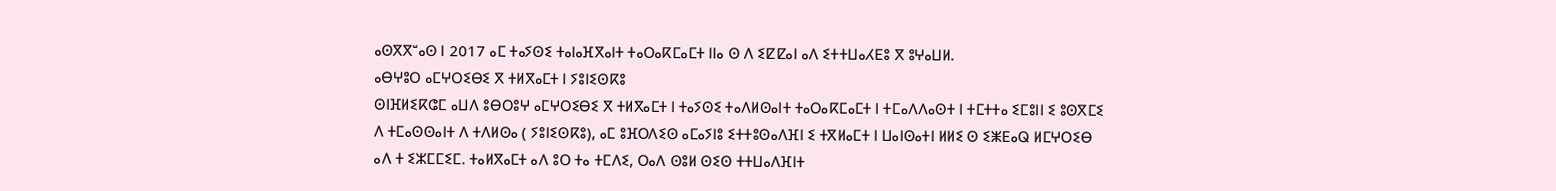ⴰⵙⴳⴳⵯⴰⵙ ⵏ 2017 ⴰⵎ ⵜⴰⵢⵙⵉ ⵜⴰⵏⴰⴼⴳⴰⵏⵜ ⵜⴰⵔⴰⴽⵎⴰⵎⵜ ⵏⵏⴰ ⵙ ⴷ ⵉⵇⵇⴰⵏ ⴰⴷ ⵉⵜⵜⵡⴰⵃⴹⵓ ⴳ ⵓⵖⴰⵡⵍ.
ⴰⴱⵖⵓⵔ ⴰⵎⵖⵔⵉⴱⵉ ⴳ ⵜⵍⴳⴰⵎⵜ ⵏ ⵢⵓⵏⵉⵙⴽⵓ
ⵙⵏⴼⵍⵉⴽⵛⵎ ⴰⵡⴷ ⵓⴱⵔⵓⵖ ⴰⵎⵖⵔⵉⴱⵉ ⴳ ⵜⵍⴳⴰⵎⵜ ⵏ ⵜⴰⵢⵙⵉ ⵜⴰⴷⵍⵙⴰⵏⵜ ⵜⴰⵔⴰⴽⵎⴰⵎⵜ ⵏ ⵜⵎⴰⴷⴷⴰⵙⵜ ⵏ ⵜⵎⵜⵜⴰ ⵉⵎⵓⵏⵏ ⵉ ⵓⵙⴳⵎⵉ ⴷ ⵜⵎⴰⵙⵙⴰⵏⵜ ⴷ ⵜⴷⵍⵙⴰ ( ⵢⵓⵏⵉⵙⴽⵓ), ⴰⵎ ⵓⴼⵔⴷⵉⵙ ⴰⵎⴰⵢⵏⵓ ⵉⵜⵜⵓⵙⴰⴷⴼⵏ ⵉ ⵜⴳⵍⴰⵎⵜ ⵏ ⵡⴰⵏⵙⴰⵜⵏ ⵍⵍⵉ ⵙ ⵉⵥⴹⴰⵕ ⵍⵎⵖⵔⵉⴱ ⴰⴷ ⵜ ⵉⵣⵎⵎⵉⵎ. ⵜⴰⵍⴳⴰⵎⵜ ⴰⴷ ⵓⵔ ⵜⴰ ⵜⵎⴷⵉ, ⵔⴰⴷ ⵙⵓⵍ ⵙⵉⵙ ⵜⵜⵡⴰⴷⴼⵏⵜ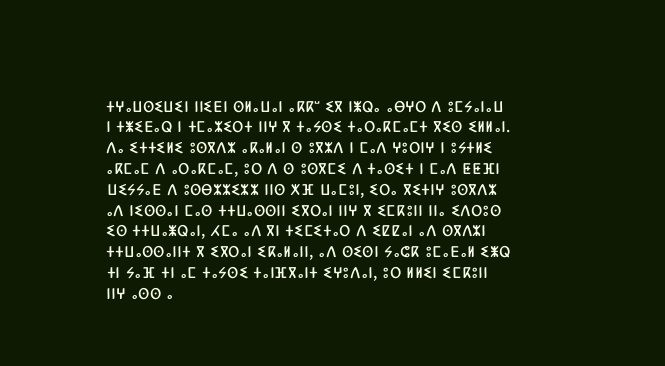ⵜⵖⴰⵡⵙⵉⵡⵉⵏ ⵏⵏⵉⴹⵏ ⵙⵍⴰⵡⴰⵏ ⴰⴽⴽⵯ ⵉⴳ ⵏⵥⵕⴰ ⴰⴱⵖⵔ ⴷ ⵓⵎⵢⴰⵏⴰⵡ ⵏ ⵜⵥⵉⴹⴰⵕ ⵏ ⵜⵎⴰⵣⵉⵔⵜ ⵏⵏⵖ ⴳ ⵜⴰⵢⵙⵉ ⵜⴰⵔⴰⴽⵎⴰⵎⵜ ⴳⵉⵙ ⵉⵍⵍⴰⵏ.
ⴷⴰ ⵉⵜⵜⵉⵍⵉ ⵓⵙⴳⴷⵣ ⴰⴽⴰⵍⴰⵏ ⵙ ⵓⴳⵣⴷ ⵏ ⵎⴰⴷ ⵖⵓⵔⵏⵖ ⵏ ⵓⵢⵜⵍⵉ ⴰⴽⵎⴰⵎ ⴷ ⴰⵔⴰⴽⵎⴰⵎ, ⵓⵔ ⴷ ⵙ ⵓⵙⴳⵎⵉ ⴷ ⵜⴰⵙⵉⵜ ⵏ ⵎⴰⴷ ⵟⵟⴼⵏ ⵡⵉⵢⵢⴰⴹ ⴷ ⵓⵙⴱⵣⵣⵉⵣⵣ ⵏⵏⵙ ⵅⴼ ⵡⴰⵎⵓⵏ, ⵉⵔⴰ ⴳⵉⵜⵏⵖ ⵓⵙⴳⴷⵣ ⴰⴷ ⵏⵉⵙⵙⴰⵏ ⵎⴰⵙ ⵜⵜⵡⴰⵙⵙⵏⵏ ⵉⴳⵔⴰⵏ ⵏⵏⵖ ⴳ ⵉⵎⴽⵓⵏⵏ ⵏⵏⴰ ⵉⴷⵔⵓⵙ ⵉⵙ ⵜⵜⵡⴰⵥⵕⴰⵏ, ⵃⵎⴰ ⴰⴷ ⴳⵏ ⵜⵉⵎⵉⵜⴰⵔ ⴷ ⵉⵇⵇⴰⵏ ⴰⴷ ⵙⴳⴷⵣⵏ ⵜⵜⵡⴰⵙⵙⴰⵏⵏⵜ ⴳ ⵉⴳⵔⴰⵏ ⵉⴽⴰⵍⴰⵏⵏ, ⴰⴷ ⵙⵉⵙⵏ ⵢⴰⵛⴽ ⵓⵎⴰⴹⴰⵍ ⵉⵥⵕ ⵜⵏ ⵢⴰⴼ ⵜⵏ ⴰⵎ ⵜⴰⵢⵙⵉ ⵜⴰⵏⴼⴳⴰⵏⵜ ⵉⵖⵓⴷⴰⵏ, ⵓⵔ ⵍⵍⵉⵏ ⵉⵎⴽⵓⵏⵏ ⵏⵏⵖ ⴰⵙⵙ ⴰ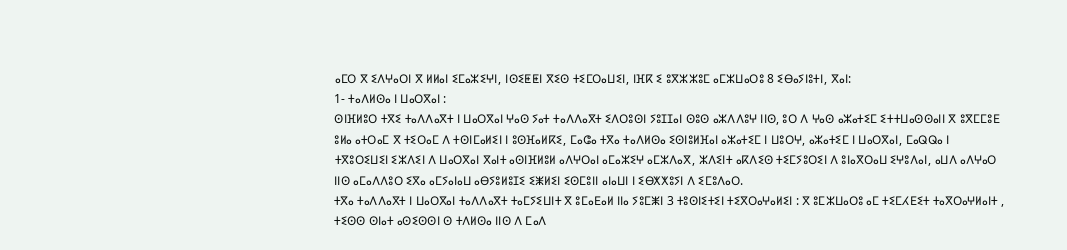ⴰⵎⵔ ⴳ ⵉⴷⵖⴰⵔⵏ ⴳ ⵍⵍⴰⵏ ⵉⵎⴰⵣⵉⵖⵏ, ⵏⵙⵉⵟⵟⵏ ⴳⵉⵙ ⵜⵉⵎⵔⴰⵡⵉⵏ, ⵏⴼⴽ ⵉ ⵓⴳⵣⵣⵓⵎ ⴰⵎⵣⵡⴰⵔⵓ 8 ⵉⴱⴰⵢⵏⵓⵜⵏ, ⴳⴰⵏ:
1- ⵜⴰⴷⵍⵙⴰ ⵏ ⵡⴰⵔⴳⴰⵏ :
ⵙⵏⴼⵍⵓⵔ ⵜⴳⵉ ⵜⴰⴷⴷⴰⴳⵜ ⵏ ⵡⴰⵔⴳⴰⵏ ⵖⴰⵙ ⵢⴰⵜ ⵜⴰⴷⴷⴰⴳⵜ ⵉⴷⵔⵓⵙⵏ ⵢⵓⵊⵊⴰⵏ ⵙⵓⵙ ⴰⵣⴷⴷⵓⵖ ⵏⵏⵙ, ⵓⵔ ⴷ ⵖⴰⵙ ⴰⵣⴰⵜⵉⵎ ⵉⵜⵜⵡⴰⵙⵙⴰⵏⵏ ⴳ ⵓⴳⵎⵎⵓⴹ ⵓⵍⴰ ⴰⵜⵔⴰⵎ ⴳ ⵜⵉⵔⴰⵎ ⴷ ⵜⵙⵏⵎⴰⵍⵉⵏ ⵏ ⵓⵙⴼⴰⵍⴽⵉ, ⵎⴰⵛⴰ ⵜⴳⴰ ⵜⴰⴷⵍⵙⴰ ⵉⵙⵏⵓⵍⴼⴰⵏ ⴰⵣⴰⵜⵉⵎ ⵏ ⵡⵓⵔⵖ, ⴰⵣⴰⵜⵉⵎ ⵏ ⵡⴰⵔⴳⴰⵏ, ⵎⴰⵕⵕⴰ ⵏ ⵜⴳⵓⵔⵉⵡⵉⵏ ⵉⵣⴷⵉⵏ ⴷ ⵡⴰⵔⴳⴰⵏ ⴳⴰⵏⵜ ⴰⵙⵏⴼⵍⵓⵍ ⴰⴷⵖⵔⴰⵏ ⴰⵎⴰⵣⵉⵖ ⴰⵎⵣⴷⴰⴳ, ⵣⴷⵉⵏⵜ ⴰⴽⴷⵉⵙ ⵜⵉⵎⵢⵓⵔⵉⵏ ⴷ ⵓⵏⴰⴳⵔⴰⵡ ⵉⵖⵓⴷⴰⵏ, ⴰⵡⴷ ⴰⴷⵖⴰⵔ ⵏⵏⵙ ⴰⵎⴰⴷⴷⵓⵔ ⵉⴳⴰ ⴰⵎⵢⴰⵏⴰⵡ ⴰⴱⵢⵓⵍⵓⵊⵉ ⵉⵥⵍⵉⵏ ⵉⵙⵎⵓⵏⵏ ⴰⵏⴰⵡⵏ ⵏ ⵉⴱⵅⵅⵓⵢⵏ ⴷ ⵉⵎⵓⴷⴰⵔ.
ⵜⴳⴰ ⵜⴰⴷⴷⴰⴳⵜ ⵏ ⵡⴰⵔⴳⴰⵏ ⵜⴰⴷⴷⴰⴳⵜ ⵜⴰⵎⵢⵉⵡⵏⵜ ⴳ ⵓⵎⴰⴹⴰⵍ ⵏⵏⴰ ⵢⵓⵎⵥⵏ 3 ⵜⵓⵙⵏⵉⵜⵉⵏ ⵜⵉⴳⵔⴰⵖⴰⵍⵉⵏ : ⴳ ⵓⵎⵣⵡⴰⵔⵓ ⴰⵎ ⵜⵉⵎⵃⴹⵉⵜ ⵜⴰⴳⵔⴰⵖⵍⴰⵏⵜ , ⵜⵉⵙⵙ ⵙⵏⴰⵜ ⴰⵙⵉⵙⵙⵏ ⵙ ⵜⴷⵍⵙⴰ ⵏⵏⵙ ⴷ ⵎⴰⴷ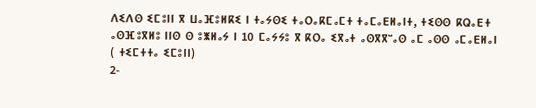ⴷⵉⴷⵙ ⵉⵎⵓⵏⵏ ⴳ ⵡⴰⴼⵓⵍⴽⵉ ⵏ ⵜⴰⵢⵙⵉ ⵜⴰⵔⴰⴽⵎⴰⵎⵜ ⵜⴰⵎⴰⴹⵍⴰⵏⵜ, ⵜⵉⵙⵙ ⴽⵕⴰⴹⵜ ⴰⵙⴼⵓⴳⵍⵓ ⵏⵏⵙ ⵙ ⵓⵥⵍⴰⵢ ⵏ 10 ⵎⴰⵢⵢⵓ ⴳ ⴽⵔⴰ ⵉⴳⴰⵜ ⴰⵙⴳⴳⵯⴰⵙ ⴰⵎ ⴰⵙⵙ ⴰⵎⴰⴹⵍⴰⵏ ( ⵜⵉⵎⵜⵜⴰ ⵉⵎⵓⵏⵏ)
2-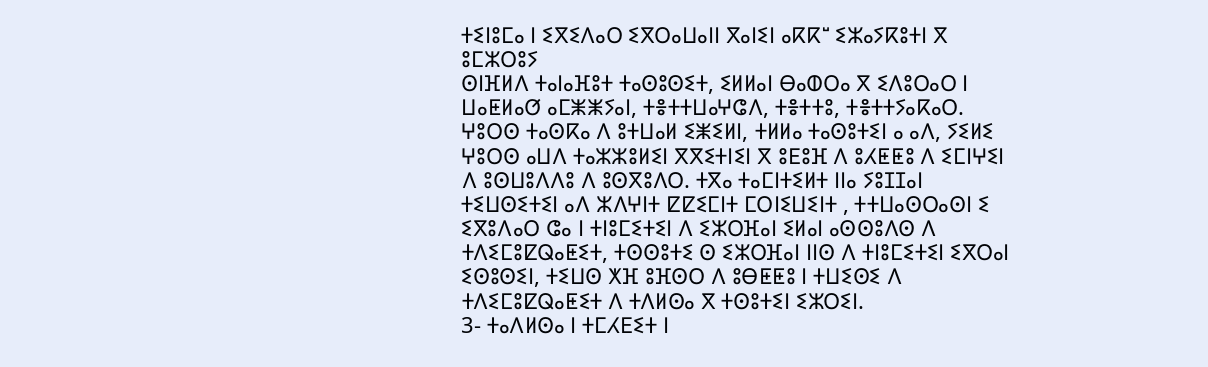ⵜⵉⵏⵓⵎⴰ ⵏ ⵉⴳⵉⴷⴰⵔ ⵉⴳⵔⴰⵡⴰⵏⵏ ⴳⴰⵏⵉⵏ ⴰⴽⴽⵯ ⵉⵣⴰⵢⴽⵓⵜⵏ ⴳ ⵓⵎⵣⵔⵓⵢ
ⵙⵏⴼⵍⴷ ⵜⴰⵏⴰⴼⵓⵜ ⵜⴰⵙⵓⵙⵉⵜ, ⵉⵍⵍⴰⵏ ⴱⴰⵀⵔⴰ ⴳ ⵉⴷⵓⵔⴰⵔ ⵏ ⵡⴰⵟⵍⴰⵚ ⴰⵎⵥⵥⵢⴰⵏ, ⵜⴻⵜⵜⵡⴰⵖⵛⴷ, ⵜⴻⵜⵜⵓ, ⵜⴻⵜⵜⵢⴰⴽⴰⵔ. ⵖⵓⵔⵙ ⵜⴰⵙⴽⴰ ⴷ ⵓⵜⵡⴰⵍ ⵉⵥⵉⵍⵏ, ⵜⵍⵍⴰ ⵜⴰⵙⵓⵜⵉⵏ ⴰ ⴰⴷ, ⵢⵉⵍⵉ ⵖⵓⵔⵙ ⴰⵡⴷ ⵜⴰⵣⵣⵓⵍⵉⵏ ⴳⴳⵉⵜⵏⵉⵏ ⴳ ⵓⴹⵓⴼ ⴷ ⵓⵃⵟⵟⵓ ⴷ ⵉⵎⵏⵖⵉⵏ ⴷ ⵓⵙⵡⵓⴷⴷⵓ ⴷ ⵓⵙⴳⵓⴷⵔ. ⵜⴳⴰ ⵜⴰⵎⵏⵜⵉⵍⵜ ⵏⵏⴰ ⵢⵓⵊⵊⴰⵏ ⵜⵉⵡⵙⵉⵜⵉⵏ ⴰⴷ ⵣⴷⵖⵏⵜ ⵇⵇⵉⵎⵏⵜ ⵎⵔⵏⵉⵡⵉⵏⵜ , ⵜⵜⵡⴰⵙⵔⴰⵙⵏ ⵉ ⵉⴳⵓⴷⴰⵔ ⵛⴰ ⵏ ⵜⵏⵓⵎⵉⵜⵉⵏ ⴷ ⵉⵣⵔⴼⴰⵏ ⵉⵍⴰⵏ ⴰⵙⵙⵓⴷⵙ ⴷ ⵜⴷⵉⵎⵓⵇⵕⴰⵟⵉⵜ, ⵜⵙⵙⵓⵜⵉ ⵙ ⵉⵣⵔⴼⴰⵏ ⵏⵏⵙ ⴷ ⵜⵏⵓⵎⵉⵜⵉⵏ ⵉⴳⵔⴰⵏ ⵉⵙⵓⵙⵉⵏ, ⵜⵉⵡⵙ ⵅⴼ ⵓⴼⵙⵔ ⴷ ⵓⴱⵟⵟⵓ ⵏ ⵜⵡⵉⵙⵉ ⴷ ⵜⴷⵉⵎⵓⵇⵕⴰⵟⵉⵜ ⴷ ⵜⴷⵍⵙⴰ ⴳ ⵜⵙⵓⵜⵉⵏ ⵉⵣⵔⵉⵏ.
3- ⵜⴰⴷⵍⵙⴰ ⵏ ⵜⵎⵃⴹⵉⵜ ⵏ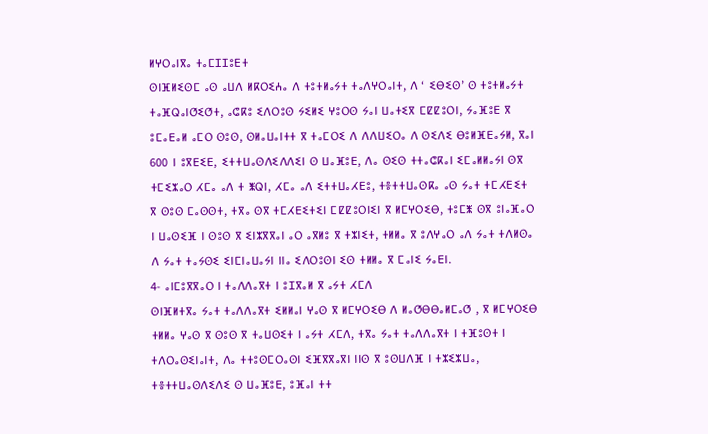ⵍⵖⵔⴰⵏⴳⴰ ⵜⴰⵎⵊⵊⵓⴹⵜ
ⵙⵏⴼⵍⵉⵙⵎ ⴰⵙ ⴰⵡⴷ ⵍⴽⵔⵉⵄⴰ ⴷ ⵜⵓⵜⵍⴰⵢⵜ ⵜⴰⴷⵖⵔⴰⵏⵜ, ⴷ ‘ ⵉⴱⵉⵙ’ ⵙ ⵜⵓⵜⵍⴰⵢⵜ ⵜⴰⴼⵕⴰⵏⵚⵉⵚⵜ, ⴰⵛⴽⵓ ⵉⴷⵔⵓⵙ ⵢⵉⵍⵉ ⵖⵓⵔⵙ ⵢⴰⵏ ⵡⴰⵜⵉⴳ ⵎⵇⵇⵓⵔⵏ, ⵢⴰⴼⵓⴹ ⴳ ⵓⵎⴰⴹⴰⵍ ⴰⵎⵔ ⵙⵓⵙ, ⵙⵍⴰⵡⴰⵏⵜⵜ ⴳ ⵜⴰⵎⵔⵉ ⴷ ⴷⴷⵡⵉⵔⴰ ⴷ ⵙⵉⴷⵉ ⴱⵓⵍⴼⴹⴰⵢⵍ, ⴳⴰⵏ 600 ⵏ ⵓⴳⴹⵉⴹ, ⵉⵜⵜⵡⴰⵙⴷⵉⴷⴷⵉⵏ ⵙ ⵡⴰⴼⵓⴹ, ⴷⴰ ⵙⵉⵙ ⵜⵜⴰⵛⴽⴰⵏ ⵉⵎⴰⵍⵍⴰⵢⵏ ⵙⴳ ⵜⵎⵉⵣⴰⵔ ⵃⵎⴰ ⴰⴷ ⵜ ⵥⵕⵏ, ⵃⵎⴰ ⴰⴷ ⵉⵜⵜⵡⴰⵃⴹⵓ, ⵜⴻⵜⵜⵡⴰⵙⴽⴰ ⴰⵙ ⵢⴰⵜ ⵜⵎⵃⴹⵉⵜ ⴳ ⵙⵓⵙ ⵎⴰⵙⵙⵜ, ⵜⴳⴰ ⵙⴳ ⵜⵎⵃⴹⵉⵜⵉⵏ ⵎⵇⵇⵓⵔⵏⵉⵏ ⴳ ⵍⵎⵖⵔⵉⴱ, ⵜⵓⵎⵥ ⵙⴳ ⵓⵏⴰⴼⴰⵔ ⵏ ⵡⴰⵙⵉⴼ ⵏ ⵙⵓⵙ ⴳ ⵉⵏⵣⴳⴳⴰⵏ ⴰⵔ ⴰⴳⵍⵓ ⴳ ⵜⵣⵏⵉⵜ, ⵜⵍⵍⴰ ⴳ ⵓⴷⵖⴰⵔ ⴰⴷ ⵢⴰⵜ ⵜⴷⵍⵙⴰ ⴷ ⵢⴰⵜ ⵜⴰⵢⵙⵉ ⵉⵏⵎⵏⴰⵡⴰⵢⵏ ⵏⵏⴰ ⵉⴷⵔⵓⵙⵏ ⵉⵙ ⵜⵍⵍⴰ ⴳ ⵎⴰⵏⵉ ⵢⴰⴹⵏ.
4- ⴰⵏⵎⵓⴳⴳⴰⵔ ⵏ ⵜⴰⴷⴷⴰⴳⵜ ⵏ ⵓⵊⴳⴰⵍ ⴳ ⴰⵢⵜ ⵃⵎⴷ
ⵙⵏⴼⵍⵜⴳⴰ ⵢⴰⵜ ⵜⴰⴷⴷⴰⴳⵜ ⵉⵍⵍⴰⵏ ⵖⴰⵙ ⴳ ⵍⵎⵖⵔⵉⴱ ⴷ ⵍⴰⵚⴱⴱⴰⵍⵎⴰⵚ , ⴳ ⵍⵎⵖⵔⵉⴱ ⵜⵍⵍⴰ ⵖⴰⵙ ⴳ ⵙⵓⵙ ⴳ ⵜⴰⵡⵙⵉⵜ ⵏ ⴰⵢⵜ ⵃⵎⴷ, ⵜⴳⴰ ⵢⴰⵜ ⵜⴰⴷⴷⴰⴳⵜ ⵏ ⵜⴼⵓⵙⵜ ⵏ ⵜⴷⵔⴰⵙⵉⵏⴰⵏⵜ, ⴷⴰ ⵜⵜⵓⵙⵎⵔⴰⵙⵏ ⵉⴼⴳⴳⴰⴳⵏ ⵏⵏⵙ ⴳ ⵓⵙⵡⴷⴼ ⵏ ⵜⵣⵉⵣⵡⴰ, ⵜⴻⵜⵜⵡⴰⵙⴷⵉⴷⵉ ⵙ ⵡⴰⴼⵓⴹ, ⵓⴼⴰⵏ ⵜⵜ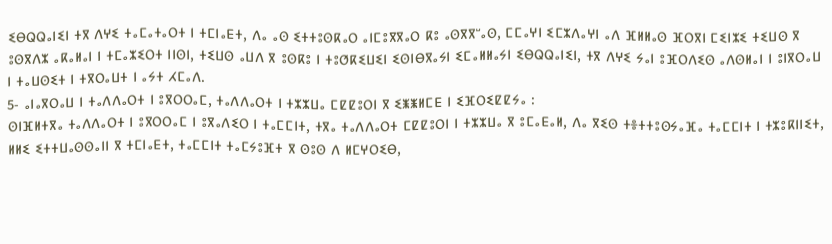ⵉⴱⵕⵕⴰⵏⵉⵏ ⵜⴳ ⴷⵖⵉ ⵜⴰⵎⴰⵜⴰⵔⵜ ⵏ ⵜⵎⵏⴰⴹⵜ, ⴷⴰ ⴰⵙ ⵉⵜⵜⵓⵙⴽⴰⵔ ⴰⵏⵎⵓⴳⴳⴰⵔ ⴽⵓ ⴰⵙⴳⴳⵯⴰⵙ, ⵎⵎⴰⵖⵏ ⵉⵎⵣⴷⴰⵖⵏ ⴰⴷ ⴼⵍⵍⴰⵙ ⴼⵔⴳⵏ ⵎⵉⵏⵣⵉ ⵜⵉⵡⵙ ⴳ ⵓⵙⴳⴷⵣ ⴰⴽⴰⵍⴰⵏ ⵏ ⵜⵎⴰⵣⵉⵔⵜ ⵏⵏⵙⵏ, ⵜⵉⵡⵙ ⴰⵡⴷ ⴳ ⵓⵙⴽⵓ ⵏ ⵜⵓⵚⴽⵉⵡⵉⵏ ⵉⵙⵏⴱⴳⴰⵢⵏ ⵉⵎⴰⵍⵍⴰⵢⵏ ⵉⴱⵕⵕⴰⵏⵉⵏ, ⵜⴳ ⴷⵖⵉ ⵢⴰⵏ ⵓⴼⵔⴷⵉⵙ ⴰⴷⵙⵍⴰⵏ ⵏ ⵓⵏⴳⵔⴰⵡ ⵏ ⵜⴰⵡⵙⵉⵜ ⵏ ⵜⴳⵔⴰⵡⵜ ⵏ ⴰⵢⵜ ⵃⵎⴰⴷ.
5- ⴰⵏⴰⴳⵔⴰⵡ ⵏ ⵜⴰⴷⴷⴰⵔⵜ ⵏ ⵓⴳⵔⵔⴰⵎ, ⵜⴰⴷⴷⴰⵔⵜ ⵏ ⵜⵣⵣⵡⴰ ⵎⵇⵇⵓⵔⵏ ⴳ ⵉⵥⵥⵍⵎⴹ ⵏ ⵉⴼⵔⵉⵇⵇⵢⴰ :
ⵙⵏⴼⵍⵜⴳⴰ ⵜⴰⴷⴷⴰⵔⵜ ⵏ ⵓⴳⵔⵔⴰⵎ ⵏ ⵓⴳⴰⴷⵉⵔ ⵏ ⵜⴰⵎⵎⵏⵜ, ⵜⴳⴰ ⵜⴰⴷⴷⴰⵔⵜ ⵎⵇⵇⵓⵔⵏ ⵏ ⵜⵣⵣⵡⴰ ⴳ ⵓⵎⴰⴹⴰⵍ, ⴷⴰ ⴳⵉⵙ ⵜⴻⵜⵜⵓⵙⵢⴰⴼⴰ ⵜⴰⵎⵎⵏⵜ ⵏ ⵜⵣⵓⴽⵏⵏⵉⵜ, ⵍⵍⵉ ⵉⵜⵜⵡⴰⵙⵙⴰⵏⵏ ⴳ ⵜⵎⵏⴰⴹⵜ, ⵜⴰⵎⵎⵏⵜ ⵜⴰⵎⵢⵓⴼⵜ ⴳ ⵙⵓⵙ ⴷ ⵍⵎⵖⵔⵉⴱ,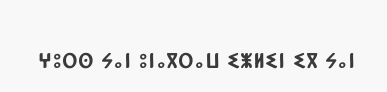ⵖⵓⵔⵙ ⵢⴰⵏ ⵓⵏⴰⴳⵔⴰⵡ ⵉⵥⵍⵉⵏ ⵉⴳ ⵢⴰⵏ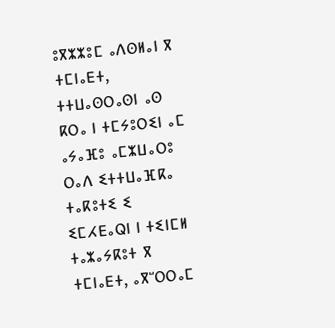ⵓⴳⵣⵣⵓⵎ ⴰⴷⵙⵍⴰⵏ ⴳ ⵜⵎⵏⴰⴹⵜ, ⵜⵜⵡⴰⵙⵔⴰⵙⵏ ⴰⵙ ⴽⵔⴰ ⵏ ⵜⵎⵢⵓⵔⵉⵏ ⴰⵎ ⴰⵢⴰⴼⵓ ⴰⵎⵣⵡⴰⵔⵓ ⵔⴰⴷ ⵉⵜⵜⵡⴰⴼⴽⴰ ⵜⴰⴽⵓⵜⵉ ⵉ ⵉⵎⵃⴹⴰⵕⵏ ⵏ ⵜⵉⵏⵎⵍ ⵜⴰⵣⴰⵢⴽⵓⵜ ⴳ ⵜⵎⵏⴰⴹⵜ, ⴰⴳⵯⵔⵔⴰⵎ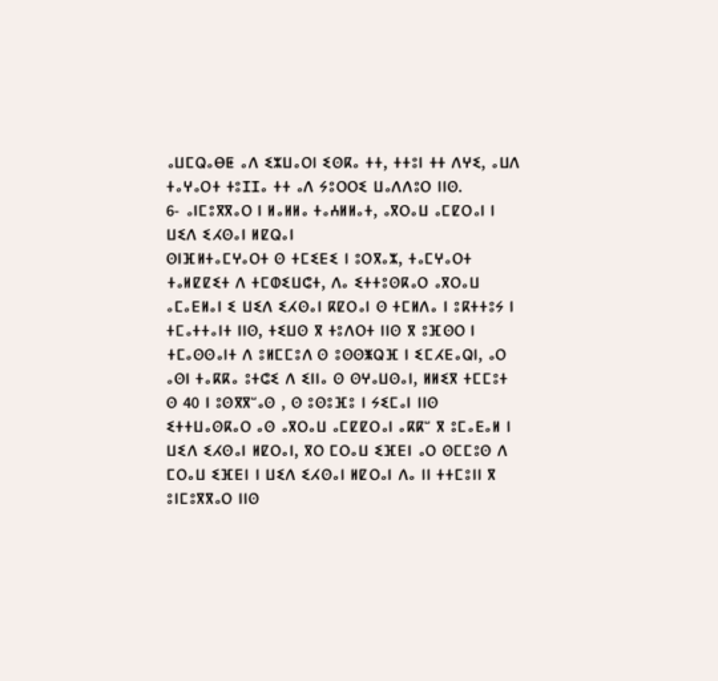ⴰⵡⵎⵕⴰⴱⵟ ⴰⴷ ⵉⵣⵡⴰⵔⵏ ⵉⵙⴽⴰ ⵜⵜ, ⵜⵜⵓⵏ ⵜⵜ ⴷⵖⵉ, ⴰⵡⴷ ⵜⴰⵖⴰⵔⵜ ⵜⵓⵊⵊⴰ ⵜⵜ ⴰⴷ ⵢⵓⵔⵔⵉ ⵡⴰⴷⴷⵓⵔ ⵏⵏⵙ.
6- ⴰⵏⵎⵓⴳⴳⴰⵔ ⵏ ⵍⴰⵍⵍⴰ ⵜⴰⵄⵍⵍⴰⵜ, ⴰⴳⵔⴰⵡ ⴰⵎⵇⵔⴰⵏ ⵏ ⵡⵉⴷ ⵉⵃⵙⴰⵏ ⵍⵇⵕⴰⵏ
ⵙⵏⴼⵍⵜⴰⵎⵖⴰⵔⵜ ⵙ ⵜⵎⵉⴹⵉ ⵏ ⵓⵔⴳⴰⵣ, ⵜⴰⵎⵖⴰⵔⵜ ⵜⴰⵍⵇⵇⵉⵜ ⴷ ⵜⵎⵀⵉⵡⵛⵜ, ⴷⴰ ⵉⵜⵜⵓⵙⴽⴰⵔ ⴰⴳⵔⴰⵡ ⴰⵎⴰⴹⵍⴰⵏ ⵉ ⵡⵉⴷ ⵉⵃⵙⴰⵏ ⴽⵇⵔⴰⵏ ⵙ ⵜⵎⵍⴷⴰ ⵏ ⵓⴽⵜⵜⵓⵢ ⵏ ⵜⵎⴰⵜⵜⴰⵏⵜ ⵏⵏⵙ, ⵜⵉⵡⵙ ⴳ ⵜⵓⴷⵔⵜ ⵏⵏⵙ ⴳ ⵓⴼⵙⵔ ⵏ ⵜⵎⴰⵙⵙⴰⵏⵜ ⴷ ⵓⵍⵎⵎⵓⴷ ⵙ ⵓⵙⵙⵥⵕⴼ ⵏ ⵉⵎⵃⴹⴰⵕⵏ, ⴰⵔ ⴰⵙⵏ ⵜⴰⴽⴽⴰ ⵓⵜⵛⵉ ⴷ ⵉⵏⵏⴰ ⵙ ⵙⵖⴰⵡⵙⴰⵏ, ⵍⵍⵉⴳ ⵜⵎⵎⵓⵜ ⵙ 40 ⵏ ⵓⵙⴳⴳⵯⴰⵙ , ⵙ ⵓⵙⵓⴼⵓ ⵏ ⵢⵉⵎⴰⵏ ⵏⵏⵙ ⵉⵜⵜⵡⴰⵙⴽⴰⵔ ⴰⵙ ⴰⴳⵔⴰⵡ ⴰⵎⵇⵇⵔⴰⵏ ⴰⴽⴽⵯ ⴳ ⵓⵎⴰⴹⴰⵍ ⵏ ⵡⵉⴷ ⵉⵃⵙⴰⵏ ⵍⵇⵔⴰⵏ, ⴳⵔ ⵎⵔⴰⵡ ⵉⴼⴹⵏ ⴰⵔ ⵙⵎⵎⵓⵙ ⴷ ⵎⵔⴰⵡ ⵉⴼⴹⵏ ⵏ ⵡⵉⴷ ⵉⵃⵙⴰⵏ ⵍⵇⵔⴰⵏ ⴷⴰ ⵏⵏ ⵜⵜⵎⵓⵏⵏ ⴳ ⵓⵏⵎⵓⴳⴳⴰⵔ ⵏⵏⵙ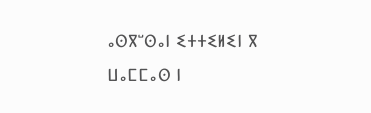ⴰⵙⴳⵯⵙⴰⵏ ⵉⵜⵜⵉⵍⵉⵏ ⴳ ⵡⴰⵎⵎⴰⵙ ⵏ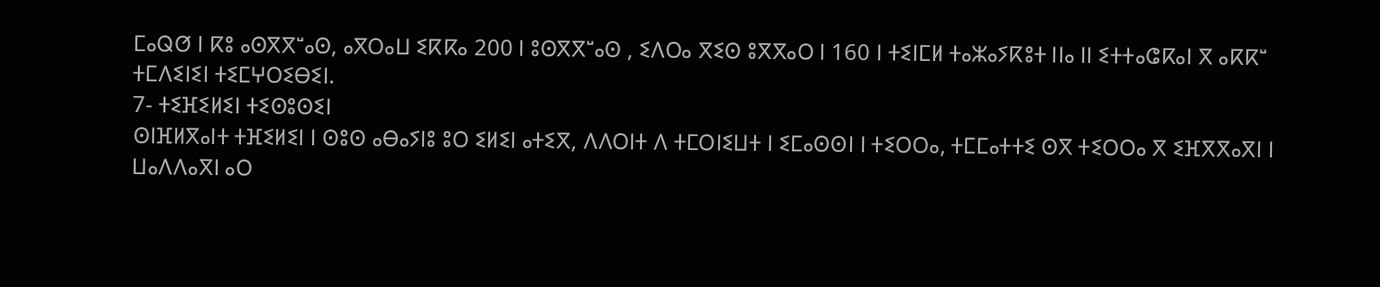ⵎⴰⵕⵚ ⵏ ⴽⵓ ⴰⵙⴳⴳⵯⴰⵙ, ⴰⴳⵔⴰⵡ ⵉⴽⴽⴰ 200 ⵏ ⵓⵙⴳⴳⵯⴰⵙ , ⵉⴷⵔⴰ ⴳⵉⵙ ⵓⴳⴳⴰⵔ ⵏ 160 ⵏ ⵜⵉⵏⵎⵍ ⵜⴰⵣⴰⵢⴽⵓⵜ ⵏⵏⴰ ⵏⵏ ⵉⵜⵜⴰⵛⴽⴰⵏ ⴳ ⴰⴽⴽⵯ ⵜⵎⴷⵉⵏⵉⵏ ⵜⵉⵎⵖⵔⵉⴱⵉⵏ.
7- ⵜⵉⴼⵉⵍⵉⵏ ⵜⵉⵙⵓⵙⵉⵏ
ⵙⵏⴼⵍⴳⴰⵏⵜ ⵜⴼⵉⵍⵉⵏ ⵏ ⵙⵓⵙ ⴰⴱⴰⵢⵏⵓ ⵓⵔ ⵉⵍⵉⵏ ⴰⵜⵉⴳ, ⴷⴷⵔⵏⵜ ⴷ ⵜⵎⵔⵏⵉⵡⵜ ⵏ ⵉⵎⴰⵙⵙⵏ ⵏ ⵜⵉⵔⵔⴰ, ⵜⵎⵎⴰⵜⵜⵉ ⵙⴳ ⵜⵉⵔⵔⴰ ⴳ ⵉⴼⴳⴳⴰⴳⵏ ⵏ ⵡⴰⴷⴷⴰⴳⵏ ⴰⵔ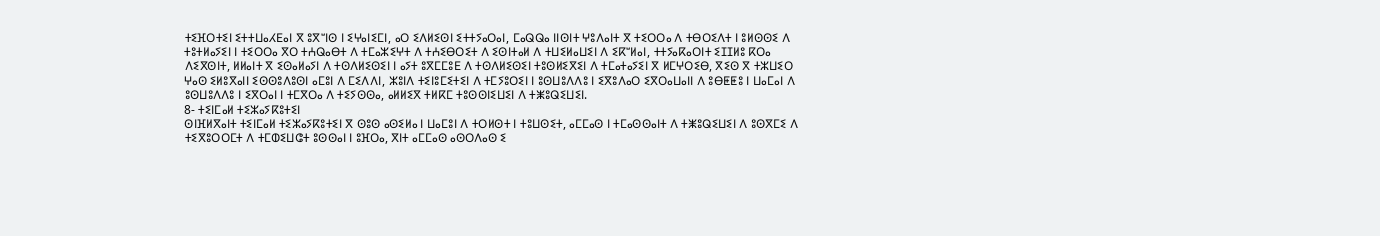ⵜⵉⴼⵔⵜⵉⵏ ⵉⵜⵜⵡⴰⵃⴹⴰⵏ ⴳ ⵓⴳⵯⵏⵙ ⵏ ⵉⵖⴰⵏⵉⵎⵏ, ⴰⵔ ⵉⴷⵍⵉⵙⵏ ⵉⵜⵜⵢⴰⵔⴰⵏ, ⵎⴰⵕⵕⴰ ⵏⵏⵙⵏⵜ ⵖⵓⴷⴰⵏⵜ ⴳ ⵜⵉⵔⵔⴰ ⴷ ⵜⴱⵔⵉⴷⵜ ⵏ ⵓⵍⵙⵙⵉ ⴷ ⵜⵓⵜⵍⴰⵢⵉⵏ ⵏ ⵜⵉⵔⵔⴰ ⴳⵔ ⵜⵄⵕⴰⴱⵜ ⴷ ⵜⵎⴰⵣⵉⵖⵜ ⴷ ⵜⵄⵉⴱⵔⵉⵜ ⴷ ⵉⵙⵏⵜⴰⵍ ⴷ ⵜⵡⵉⵍⴰⵡⵉⵏ ⴷ ⵉⴽⵯⵍⴰⵏ, ⵜⵜⵢⴰⴽⴰⵔⵏⵜ ⵉⵊⵊⵍⵓ ⴽⵔⴰ ⴷⵉⴳⵙⵏⵜ, ⵍⵍⴰⵏⵜ ⴳ ⵉⵙⴰⵍⴰⵢⵏ ⴷ ⵜⵙⴷⵍⵉⵙⵉⵏ ⵏ ⴰⵢⵜ ⵓⴳⵎⵎⵓⴹ ⴷ ⵜⵙⴷⵍⵉⵙⵉⵏ ⵜⵓⵙⵍⵉⴳⵉⵏ ⴷ ⵜⵎⴰⵜⴰⵢⵉⵏ ⴳ ⵍⵎⵖⵔⵉⴱ, ⴳⵉⵙ ⴳ ⵜⵣⵡⵉⵔ ⵖⴰⵙ ⵉⵍⵓⴳⴰⵏⵏ ⵉⵙⵙⵓⴷⵓⵙⵏ ⴰⵎⵓⵏ ⴷ ⵎⵉⴷⴷⵏ, ⵣⵓⵏⴷ ⵜⵉⵏⵓⵎⵉⵜⵉⵏ ⴷ ⵜⵎⵢⵓⵔⵉⵏ ⵏ ⵓⵙⵡⵓⴷⴷⵓ ⵏ ⵉⴳⵓⴷⴰⵔ ⵉⴳⵔⴰⵡⴰⵏⵏ ⴷ ⵓⴱⵟⵟⵓ ⵏ ⵡⴰⵎⴰⵏ ⴷ ⵓⵙⵡⵓⴷⴷⵓ ⵏ ⵉⴳⵔⴰⵏ ⵏ ⵜⵎⴳⵔⴰ ⴷ ⵜⵉⵢⵙⵙⴰ, ⴰⵍⵍⵉⴳ ⵜⵍⴽⵎ ⵜⵓⵙⵙⵏⵉⵡⵉⵏ ⴷ ⵜⵥⵓⵕⵉⵡⵉⵏ.
8- ⵜⵉⵏⵎⴰⵍ ⵜⵉⵣⴰⵢⴽⵓⵜⵉⵏ
ⵙⵏⴼⵍⴳⴰⵏⵜ ⵜⵉⵏⵎⴰⵍ ⵜⵉⵣⴰⵢⴽⵓⵜⵉⵏ ⴳ ⵙⵓⵙ ⴰⵙⵉⵍⴰ ⵏ ⵡⴰⵎⵓⵏ ⴷ ⵜⵔⵍⵙⵜ ⵏ ⵜⵓⵡⵙⵉⵜ, ⴰⵎⵎⴰⵙ ⵏ ⵜⵎⴰⵙⵙⴰⵏⵜ ⴷ ⵜⵥⵓⵕⵉⵡⵉⵏ ⴷ ⵓⵙⴳⵎⵉ ⴷ ⵜⵉⴳⵓⵔⵔⵎⵜ ⴷ ⵜⵎⵀⵉⵡⵛⵜ ⵓⵙⵙⴰⵏ ⵏ ⵓⴼⵔⴰ, ⴳⵏⵜ ⴰⵎⵎⴰⵙ ⴰⵙⵔⴷⴰⵙ ⵉ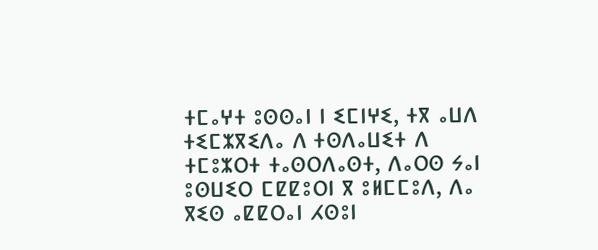ⵜⵎⴰⵖⵜ ⵓⵙⵙⴰⵏ ⵏ ⵉⵎⵏⵖⵉ, ⵜⴳ ⴰⵡⴷ ⵜⵉⵎⵣⴳⵉⴷⴰ ⴷ ⵜⵙⴷⴰⵡⵉⵜ ⴷ ⵜⵎⵓⵣⵔⵜ ⵜⴰⵙⵔⴷⴰⵙⵜ, ⴷⴰⵔⵙ ⵢⴰⵏ ⵓⵙⵡⵉⵔ ⵎⵇⵇⵓⵔⵏ ⴳ ⵓⵍⵎⵎⵓⴷ, ⴷⴰ ⴳⵉⵙ ⴰⵇⵇⵔⴰⵏ ⵃⵙⵓⵏ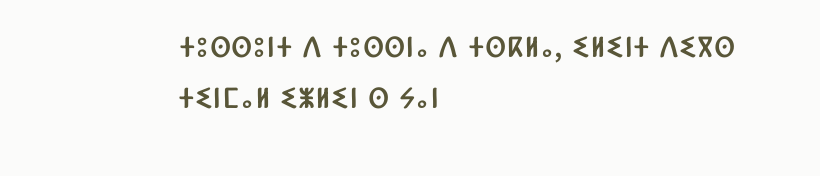ⵜⵓⵙⵙⵓⵏⵜ ⴷ ⵜⵓⵙⵙⵏⴰ ⴷ ⵜⵙⴽⵍⴰ, ⵉⵍⵉⵏⵜ ⴷⵉⴳⵙ ⵜⵉⵏⵎⴰⵍ ⵉⵥⵍⵉⵏ ⵙ ⵢⴰⵏ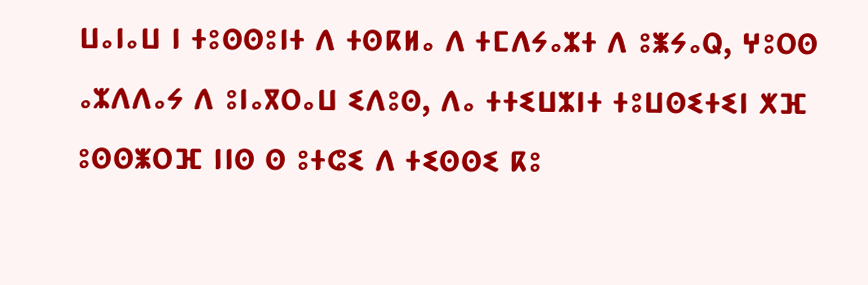ⵡⴰⵏⴰⵡ ⵏ ⵜⵓⵙⵙⵓⵏⵜ ⴷ ⵜⵙⴽⵍⴰ ⴷ ⵜⵎⴷⵢⴰⵣⵜ ⴷ ⵓⵥⵢⴰⵕ, ⵖⵓⵔⵙ ⴰⵣⴷⴷⴰⵢ ⴷ ⵓⵏⴰⴳⵔⴰⵡ ⵉⴷⵓⵙ, ⴷⴰ ⵜⵜⵉⵡⵣⵏⵜ ⵜⵓⵡⵙⵉⵜⵉⵏ ⵅⴼ ⵓⵙⵙⵥⵔⴼ ⵏⵏⵙ ⵙ ⵓⵜⵛⵉ ⴷ ⵜⵉⵙⵙⵉ ⴽⵓ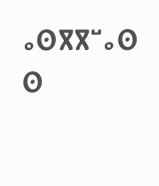ⴰⵙⴳⴳⵯⴰⵙ ⵙ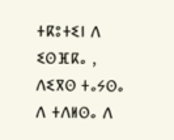ⵜⴽⵓⵜⵉⵏ ⴷ ⵉⵙⴼⴽⴰ , ⴷⵉⴳⵙ ⵜⴰⵢⵙⴰ ⴷ ⵜⴷⵍⵙⴰ ⴷ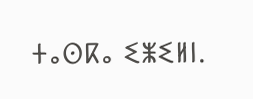ⵜⴰⵙⴽⴰ ⵉⵥⵉⵍⵏ.